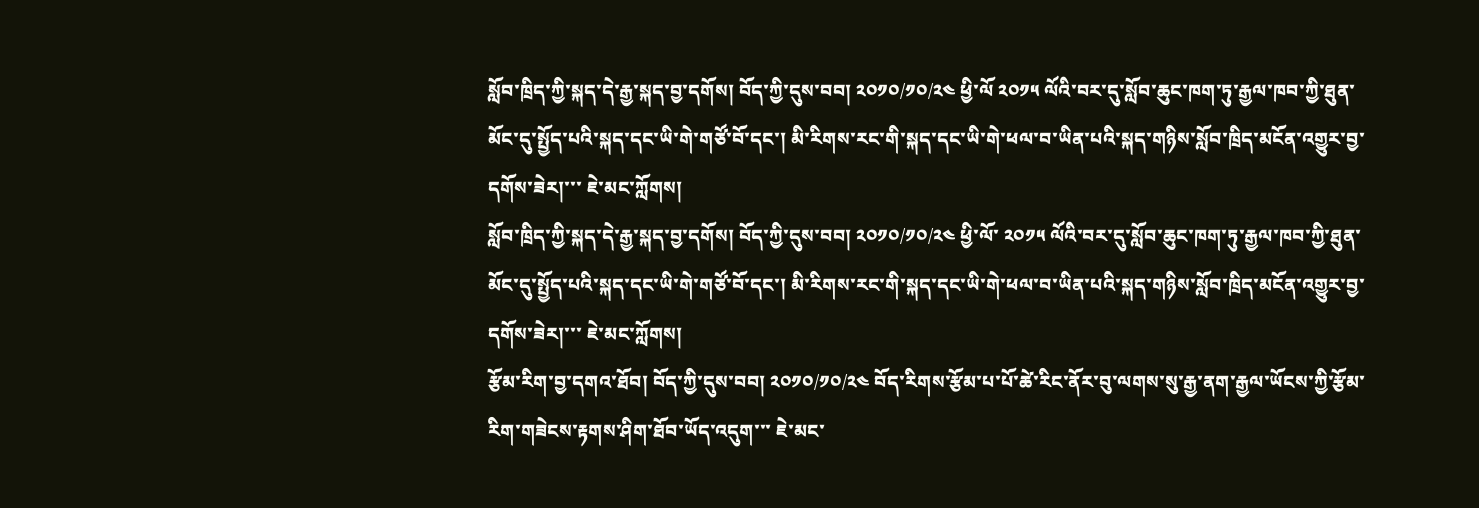སློབ་ཁྲིད་ཀྱི་སྐད་དེ་རྒྱ་སྐད་བྱ་དགོས། བོད་ཀྱི་དུས་བབ། ༢༠༡༠/༡༠/༢༤ ཕྱི་ལོ ༢༠༡༥ ལོའི་བར་དུ་སློབ་ཆུང་ཁག་ཏུ་རྒྱལ་ཁབ་ཀྱི་ཐུན་མོང་དུ་སྤྱོད་པའི་སྐད་དང་ཡི་གེ་གཙོ་བོ་དང་། མི་རིགས་རང་གི་སྐད་དང་ཡི་གེ་ཕལ་བ་ཡིན་པའི་སྐད་གཉིས་སློབ་ཁྲིད་མངོན་འགྱུར་བྱ་དགོས་ཟེར།་་་ ཇེ་མང་ཀློགས།
སློབ་ཁྲིད་ཀྱི་སྐད་དེ་རྒྱ་སྐད་བྱ་དགོས། བོད་ཀྱི་དུས་བབ། ༢༠༡༠/༡༠/༢༤ ཕྱི་ལོ་ ༢༠༡༥ ལོའི་བར་དུ་སློབ་ཆུང་ཁག་ཏུ་རྒྱལ་ཁབ་ཀྱི་ཐུན་མོང་དུ་སྤྱོད་པའི་སྐད་དང་ཡི་གེ་གཙོ་བོ་དང་། མི་རིགས་རང་གི་སྐད་དང་ཡི་གེ་ཕལ་བ་ཡིན་པའི་སྐད་གཉིས་སློབ་ཁྲིད་མངོན་འགྱུར་བྱ་དགོས་ཟེར།་་་ ཇེ་མང་ཀློགས།
རྩོམ་རིག་བྱ་དགའ་ཐོབ། བོད་ཀྱི་དུས་བབ། ༢༠༡༠/༡༠/༢༤ བོད་རིགས་རྩོམ་པ་པོ་ཚེ་རིང་ནོར་བུ་ལགས་སུ་རྒྱ་ནག་རྒྱལ་ཡོངས་ཀྱི་རྩོམ་རིག་གཟེངས་རྟགས་ཤིག་ཐོབ་ཡོད་འདུག་་་ ཇེ་མང་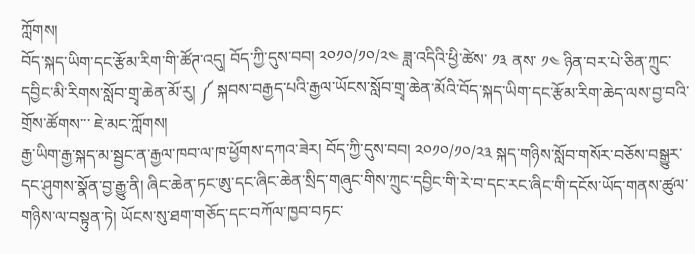ཀློགས།
བོད་སྐད་ཡིག་དང་རྩོམ་རིག་གི་ཚོཊ་འདུ། བོད་ཀྱི་དུས་བབ། ༢༠༡༠/༡༠/༢༤ ཟླ་འདིའི་ཕྱི་ཚེས་ ༡༣ ནས་ ༡༤ ཉིན་བར་པེ་ཅིན་ཀྲུང་དབྱིང་མི་རིགས་སློབ་གྲྭ་ཆེན་མོ་རུ། ༼ སྐབས་བརྒྱད་པའི་རྒྱལ་ཡོངས་སློབ་གྲྭ་ཆེན་མོའི་བོད་སྐད་ཡིག་དང་རྩོམ་རིག་ཆེད་ལས་བྱ་བའི་གྲོས་ཚོགས་་་ ཇེ་མང་ཀློགས།
རྒྱ་ཡིག་རྒྱ་སྐད་མ་སྦྱང་ན་རྒྱལ་ཁབ་ལ་ཁ་ཕྱོགས་དཀའ་ཟེར། བོད་ཀྱི་དུས་བབ། ༢༠༡༠/༡༠/༢༣ སྐད་གཉིས་སློབ་གསོར་བཅོས་བསྒྱུར་དང་ཤུགས་སྣོན་བྱ་རྒྱུ་ནི། ཞིང་ཆེན་ཏང་ཨུ་དང་ཞིང་ཆེན་སྲིད་གཞུང་གིས་ཀྲུང་དབྱིང་གི་རེ་བ་དང་རང་ཞིང་གི་དངོས་ཡོད་གནས་ཚུལ་གཉིས་ལ་བསྟུན་ཏེ། ཡོངས་སུ་ཐག་གཅོད་དང་བཀོལ་ཁྱབ་བཏང་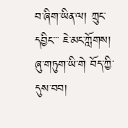བ་ཞིག་ཡིན་ལ། ཀྲུང་དབྱིང་་་ ཇེ་མང་ཀློགས།
ཞུ་གཏུག་ཡི་གེ བོད་ཀྱི་དུས་བབ།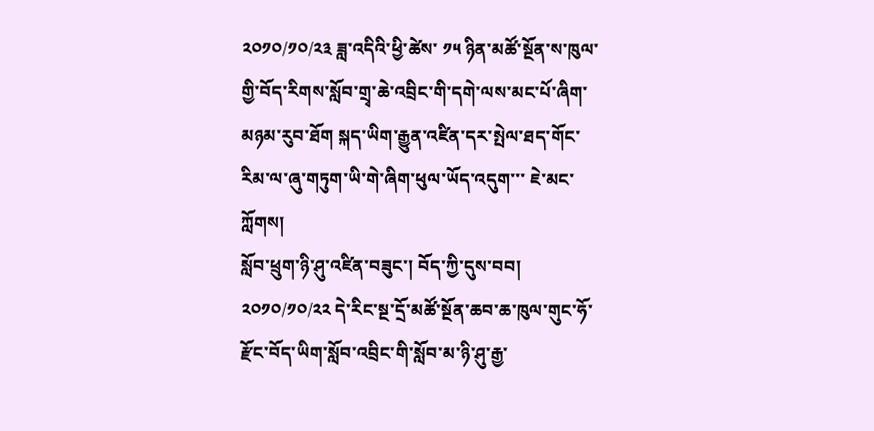༢༠༡༠/༡༠/༢༣ ཟླ་འདིའི་ཕྱི་ཚེས་ ༡༥ ཉིན་མཚོ་སྔོན་ས་ཁུལ་གྱི་བོད་རིགས་སློབ་གྲྭ་ཆེ་འབྲིང་གི་དགེ་ལས་མང་པོ་ཞིག་མཉམ་རུབ་ཐོག སྐད་ཡིག་རྒྱུན་འཛིན་དར་སྤེལ་ཐད་གོང་རིམ་ལ་ཞུ་གཏུག་ཡི་གེ་ཞིག་ཕུལ་ཡོད་འདུག་་་ ཇེ་མང་ཀློགས།
སློབ་ཕྲུག་ཉི་ཤུ་འཛིན་བཟུང་། བོད་ཀྱི་དུས་བབ། ༢༠༡༠/༡༠/༢༢ དེ་རིང་སྔ་དྲོ་མཚོ་སྔོན་ཆབ་ཆ་ཁུལ་གུང་ཧོ་རྫོང་བོད་ཡིག་སློབ་འབྲིང་གི་སློབ་མ་ཉི་ཤུ་རྒྱ་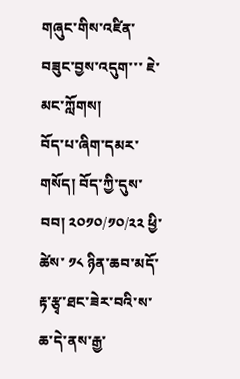གཞུང་གིས་འཛིན་བཟུང་བྱས་འདུག་་་ ཇེ་མང་ཀློགས།
བོད་པ་ཞིག་དམར་གསོད། བོད་ཀྱི་དུས་བབ། ༢༠༡༠/༡༠/༢༢ ཕྱི་ཚེས་ ༡༨ ཉིན་ཆབ་མདོ་རྟ་རྩྭ་ཐང་ཟེར་བའི་ས་ཆ་དེ་ནས་རྒྱ་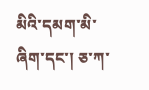མིའི་དམག་མི་ཞིག་དང་། ཅ་ཀ་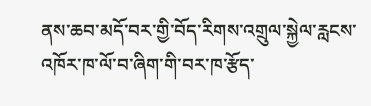ནས་ཆབ་མདོ་བར་གྱི་བོད་རིགས་འགྲུལ་སྐྱེལ་རླངས་འཁོར་ཁ་ལོ་བ་ཞིག་གི་བར་ཁ་རྩོད་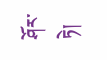ཤོར་ཏེ།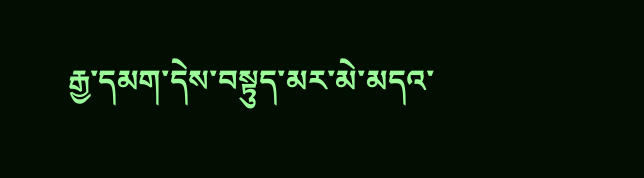རྒྱ་དམག་དེས་བསྟུད་མར་མེ་མདའ་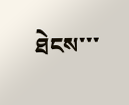ཐེངས་་་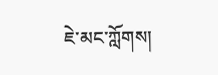ཇེ་མང་ཀློགས།